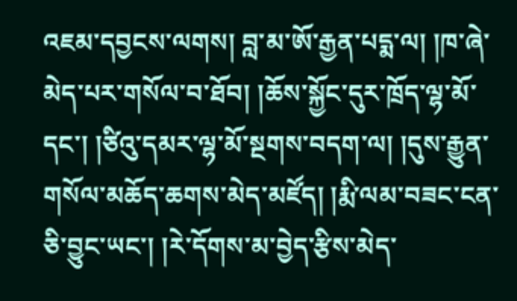འཇམ་དབྱངས་ལགས། བླ་མ་ཨོ་རྒྱན་པདྨ་ལ། །ཁ་ཞེ་མེད་པར་གསོལ་བ་ཐོབ། །ཆོས་སྐྱོང་དུར་ཁྲོད་ལྷ་མོ་དང་། །ཙིའུ་དམར་ལྷ་མོ་སྔགས་བདག་ལ། །དུས་རྒྱུན་གསོལ་མཆོད་ཆགས་མེད་མཛོད། །རྨི་ལམ་བཟང་ངན་ཅི་བྱུང་ཡང་། །རེ་དོགས་མ་བྱེད་རྩིས་མེད་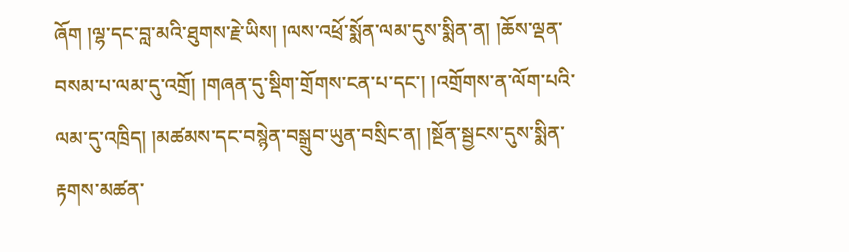ཞོག །ལྷ་དང་བླ་མའི་ཐུགས་རྗེ་ཡིས། །ལས་འཕྲོ་སྨོན་ལམ་དུས་སྨིན་ན། །ཆོས་ལྡན་བསམ་པ་ལམ་དུ་འགྲོ། །གཞན་དུ་སྡིག་གྲོགས་ངན་པ་དང་། །འགྲོགས་ན་ལོག་པའི་ལམ་དུ་འཁྲིད། །མཚམས་དང་བསྙེན་བསྒྲུབ་ཡུན་བསྲིང་ན། །སྔོན་སྦྱངས་དུས་སྨིན་རྟགས་མཚན་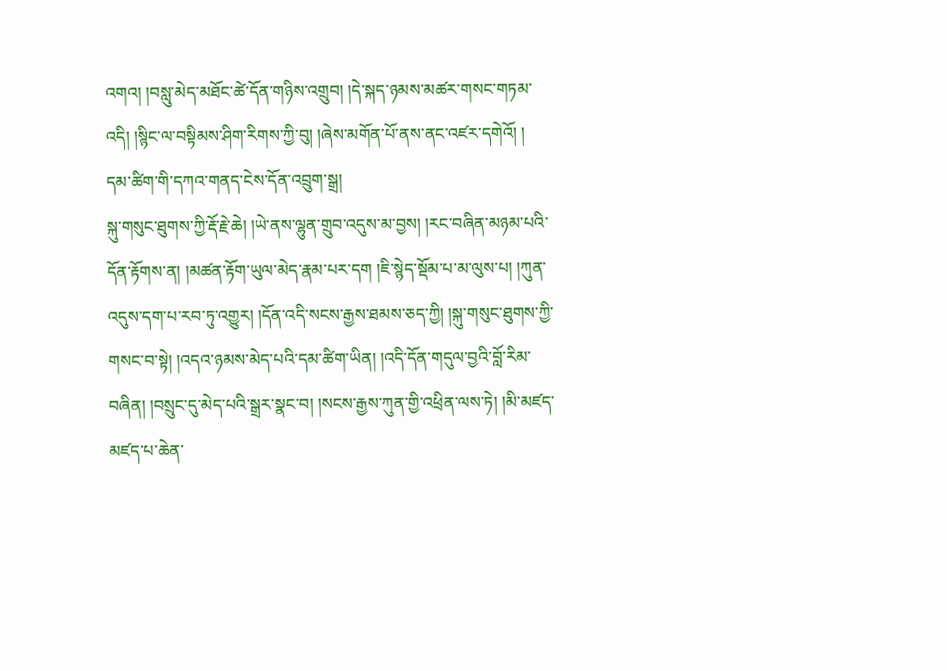འགའ། །བསླུ་མེད་མཐོང་ཚེ་དོན་གཉིས་འགྲུབ། །དེ་སྐད་ཉམས་མཚར་གསང་གཏམ་འདི། །སྙིང་ལ་བསྟིམས་ཤིག་རིགས་ཀྱི་བུ། །ཞེས་མགོན་པོ་ནས་ནང་འཛར་དགེའོ། །
དམ་ཚིག་གི་དཀའ་གནད་ངེས་དོན་འབྲུག་སྒྲ།
སྐུ་གསུང་ཐུགས་ཀྱི་རྡོ་རྗེ་ཆེ། །ཡེ་ནས་ལྷུན་གྲུབ་འདུས་མ་བྱས། །རང་བཞིན་མཉམ་པའི་དོན་རྟོགས་ན། །མཚན་རྟོག་ཡུལ་མེད་རྣམ་པར་དག །ཇི་སྙེད་སྡོམ་པ་མ་ལུས་པ། །ཀུན་འདུས་དག་པ་རབ་ཏུ་འགྱུར། །དོན་འདི་སངས་རྒྱས་ཐམས་ཅད་ཀྱི། །སྐུ་གསུང་ཐུགས་ཀྱི་གསང་བ་སྟེ། །འདའ་ཉམས་མེད་པའི་དམ་ཚིག་ཡིན། །འདི་དོན་གདུལ་བྱའི་བློ་རིམ་བཞིན། །བསྲུང་དུ་མེད་པའི་སྒྲར་སྣང་བ། །སངས་རྒྱས་ཀུན་གྱི་འཕྲིན་ལས་ཏེ། །མི་མཛད་མཛད་པ་ཆེན་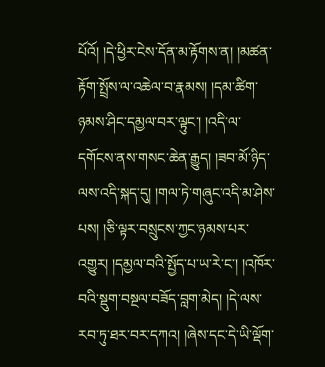པོའོ། །དེ་ཕྱིར་ངེས་དོན་མ་རྟོགས་ན། །མཚན་རྟོག་སྤྲོས་ལ་འཆེལ་བ་རྣམས། །དམ་ཚིག་ཉམས་ཤིང་དམྱལ་བར་ལྟུང་། །འདི་ལ་དགོངས་ནས་གསང་ཆེན་རྒྱུད། །ཟབ་མོ་ཉིད་ལས་འདི་སྐད་དུ། །གལ་ཏེ་གཞུང་འདི་མ་ཤེས་པས། །ཅི་ལྟར་བསྲུངས་ཀྱང་ཉམས་པར་འགྱུར། །དམྱལ་བའི་སྤྱོད་པ་ཡ་རེ་ང་། །འཁོར་བའི་སྡུག་བསྔལ་བཟོད་བླག་མེད། །དེ་ལས་རབ་ཏུ་ཐར་བར་དཀའ། །ཞེས་དང་དེ་ཡི་ལྡོག་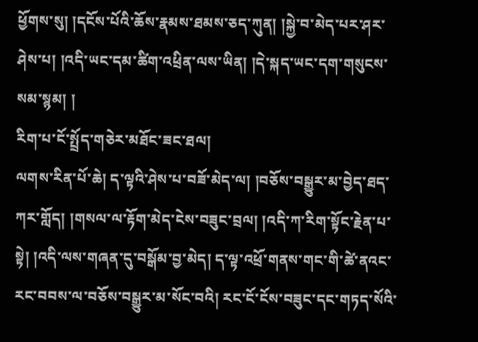ཕྱོགས་སུ། །དངོས་པོའི་ཆོས་རྣམས་ཐམས་ཅད་ཀུན། །སྐྱེ་བ་མེད་པར་ཤར་ཤེས་པ། །འདི་ཡང་དམ་ཚིག་འཕྲིན་ལས་ཡིན། །དེ་སྐད་ཡང་དག་གསུངས་སམ་སྙམ། །
རིག་པ་ངོ་སྤྲོད་གཅེར་མཐོང་ཟང་ཐལ།
ལགས་རིན་པོ་ཆེ། ད་ལྟའི་ཤེས་པ་བཟོ་མེད་ལ། །བཅོས་བསྒྱུར་མ་བྱེད་ཐད་ཀར་གློད། །གསལ་ལ་རྟོག་མེད་ངེས་བཟུང་བྲལ། །འདི་ཀ་རིག་སྟོང་རྗེན་པ་སྟེ། །འདི་ལས་གཞན་དུ་བསྒོམ་བྱ་མེད། ད་ལྟ་འཕྲོ་གནས་གང་གི་ཚེ་ནའང་རང་བབས་ལ་བཅོས་བསྒྱུར་མ་སོང་བའི། རང་ངོ་ངོས་བཟུང་དང་གཏད་སོའི་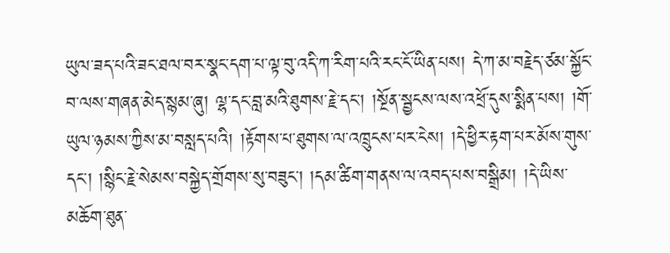ཡུལ་ཟད་པའི་ཟང་ཐལ་བར་སྣང་དག་པ་ལྟ་བུ་འདི་ཀ་རིག་པའི་རང་ངོ་ཡིན་པས། དེ་ཀ་མ་བརྗེད་ཙམ་སྐྱོང་བ་ལས་གཞན་མེད་སྙམ་ཞུ། ལྷ་དང་བླ་མའི་ཐུགས་རྗེ་དང་། །སྔོན་སྦྱངས་ལས་འཕྲོ་དུས་སྨིན་པས། །གོ་ཡུལ་ཉམས་ཀྱིས་མ་བསླད་པའི། །རྟོགས་པ་ཐུགས་ལ་འཁྲུངས་པར་ངེས། །དེ་ཕྱིར་རྟག་པར་མོས་གུས་དང་། །སྙིང་རྗེ་སེམས་བསྐྱེད་གྲོགས་སུ་བཟུང་། །དམ་ཚིག་གནས་ལ་འབད་པས་བསྒྲིམ། །དེ་ཡིས་མཆོག་ཐུན་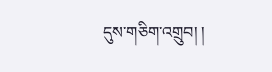དུས་གཅིག་འགྲུབ། །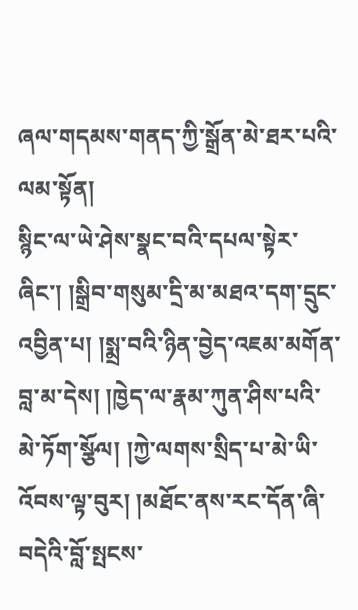ཞལ་གདམས་གནད་ཀྱི་སྒྲོན་མེ་ཐར་པའི་ལམ་སྟོན།
སྙིང་ལ་ཡེ་ཤེས་སྣང་བའི་དཔལ་སྟེར་ཞིང་། །སྒྲིབ་གསུམ་དྲི་མ་མཐའ་དག་དྲུང་འབྱིན་པ། །སྨྲ་བའི་ཉིན་བྱེད་འཇམ་མགོན་བླ་མ་དེས། །ཁྱེད་ལ་རྣམ་ཀུན་ཤིས་པའི་མེ་ཏོག་སྩོལ། །ཀྱེ་ལགས་སྲིད་པ་མེ་ཡི་འོབས་ལྟ་བུར། །མཐོང་ནས་རང་དོན་ཞི་བདེའི་བློ་སྤངས་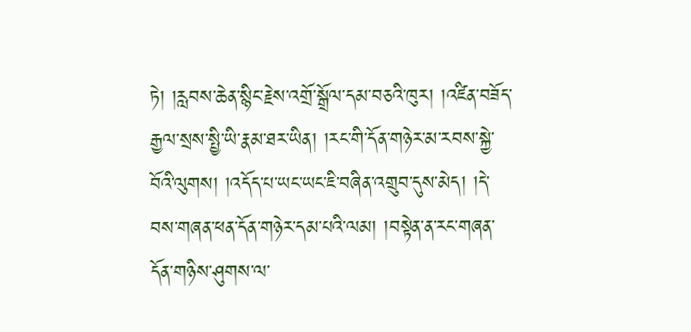ཏེ། །རླབས་ཆེན་སྙིང་རྗེས་འགྲོ་སྒྲོལ་དམ་བཅའི་ཁུར། །འཛིན་བཟོད་རྒྱལ་སྲས་སྤྱི་ཡི་རྣམ་ཐར་ཡིན། །རང་གི་དོན་གཉེར་མ་རབས་སྐྱེ་བོའི་ལུགས། །འདོད་པ་ཡང་ཡང་ཇི་བཞིན་འགྲུབ་དུས་མེད། །དེ་བས་གཞན་ཕན་དོན་གཉེར་དམ་པའི་ལམ། །བསྟེན་ན་རང་གཞན་དོན་གཉིས་ཤུགས་ལ་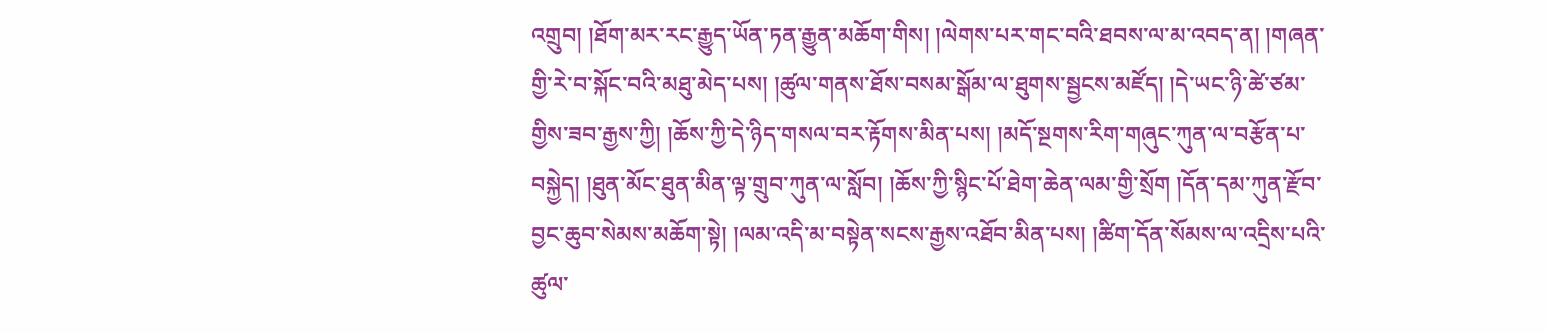འགྲུབ། །ཐོག་མར་རང་རྒྱུད་ཡོན་ཏན་རྒྱུན་མཆོག་གིས། །ལེགས་པར་གང་བའི་ཐབས་ལ་མ་འབད་ན། །གཞན་གྱི་རེ་བ་སྐོང་བའི་མཐུ་མེད་པས། །ཚུལ་གནས་ཐོས་བསམ་སྒོམ་ལ་ཐུགས་སྦྱངས་མཛོད། །དེ་ཡང་ཉི་ཚེ་ཙམ་གྱིས་ཟབ་རྒྱས་ཀྱི། །ཆོས་ཀྱི་དེ་ཉིད་གསལ་བར་རྟོགས་མིན་པས། །མདོ་སྔགས་རིག་གཞུང་ཀུན་ལ་བརྩོན་པ་བསྐྱེད། །ཐུན་མོང་ཐུན་མིན་ལྟ་གྲུབ་ཀུན་ལ་སློབ། །ཆོས་ཀྱི་སྙིང་པོ་ཐེག་ཆེན་ལམ་གྱི་སྲོག །དོན་དམ་ཀུན་རྫོབ་བྱང་ཆུབ་སེམས་མཆོག་སྟེ། །ལམ་འདི་མ་བསྟེན་སངས་རྒྱས་འཐོབ་མིན་པས། །ཚིག་དོན་སོམས་ལ་འདྲིས་པའི་ཚུལ་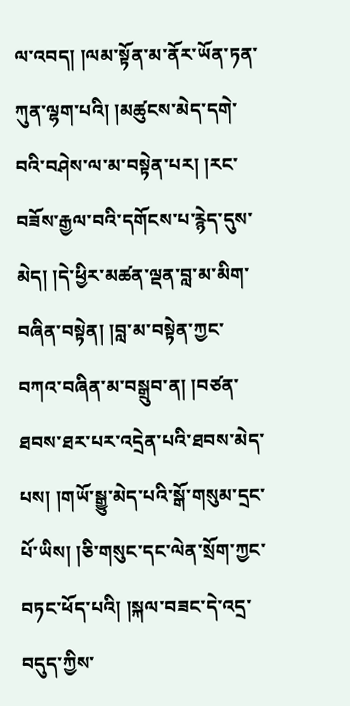ལ་འབད། །ལམ་སྟོན་མ་ནོར་ཡོན་ཏན་ཀུན་ལྷག་པའི། །མཚུངས་མེད་དགེ་བའི་བཤེས་ལ་མ་བསྟེན་པར། །རང་བཟོས་རྒྱལ་བའི་དགོངས་པ་རྙེད་དུས་མེད། །དེ་ཕྱིར་མཚན་ལྡན་བླ་མ་མིག་བཞིན་བསྟེན། །བླ་མ་བསྟེན་ཀྱང་བཀའ་བཞིན་མ་བསྒྲུབ་ན། །བཙན་ཐབས་ཐར་པར་འདྲེན་པའི་ཐབས་མེད་པས། །གཡོ་སྒྱུ་མེད་པའི་སྒོ་གསུམ་དྲང་པོ་ཡིས། །ཅི་གསུང་དང་ལེན་སྲོག་ཀྱང་བཏང་ཕོད་པའི། །སྐལ་བཟང་དེ་འདྲ་བདུད་ཀྱིས་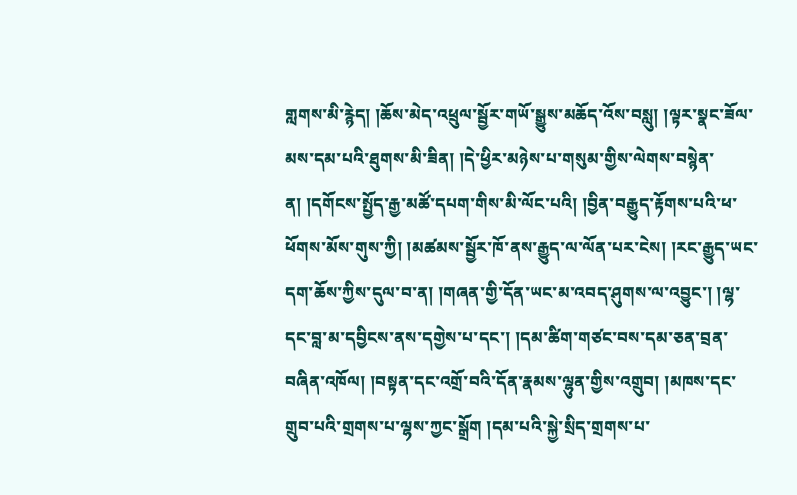གླགས་མི་རྙེད། །ཆོས་མེད་འཕྲུལ་སྦྱོར་གཡོ་སྒྱུས་མཆོད་འོས་བསླུ། །ལྟར་སྣང་ཟོལ་མས་དམ་པའི་ཐུགས་མི་ཟིན། །དེ་ཕྱིར་མཉེས་པ་གསུམ་གྱིས་ལེགས་བསྙེན་ན། །དགོངས་སྤྱོད་རྒྱ་མཚོ་དཔག་གིས་མི་ལོང་པའི། །བྱིན་བརྒྱུད་རྟོགས་པའི་ཕ་ཕོགས་མོས་གུས་ཀྱི། །མཚམས་སྦྱོར་ཁོ་ནས་རྒྱུད་ལ་ལོན་པར་ངེས། །རང་རྒྱུད་ཡང་དག་ཆོས་ཀྱིས་དུལ་བ་ན། །གཞན་གྱི་དོན་ཡང་མ་འབད་ཤུགས་ལ་འབྱུང་། །ལྷ་དང་བླ་མ་དབྱིངས་ནས་དགྱེས་པ་དང་། །དམ་ཚིག་གཙང་བས་དམ་ཅན་བྲན་བཞིན་འཁོལ། །བསྟན་དང་འགྲོ་བའི་དོན་རྣམས་ལྷུན་གྱིས་འགྲུབ། །མཁས་དང་གྲུབ་པའི་གྲགས་པ་ལྷས་ཀྱང་སྒྲོག །དམ་པའི་སྐྱེ་སྲིད་གྲགས་པ་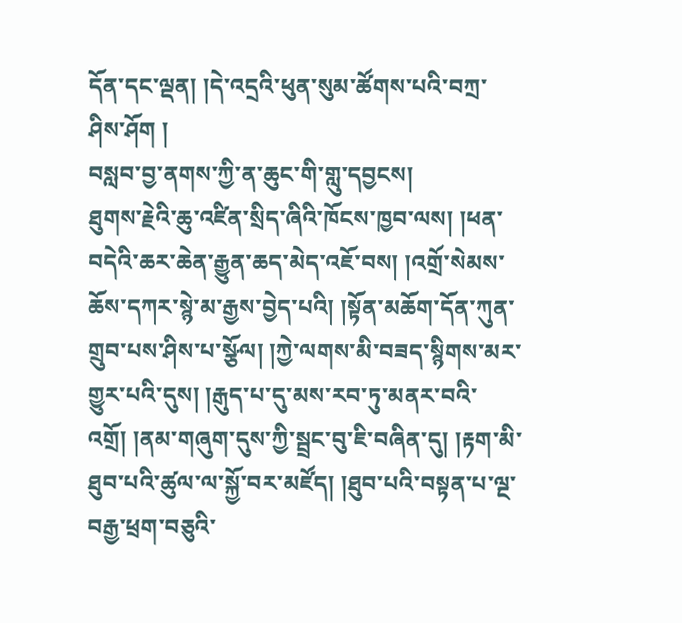དོན་དང་ལྡན། །དེ་འདྲའི་ཕུན་སུམ་ཚོགས་པའི་བཀྲ་ཤིས་ཤོག །
བསླབ་བྱ་ནགས་ཀྱི་ན་ཆུང་གི་གླུ་དབྱངས།
ཐུགས་རྗེའི་ཆུ་འཛིན་སྲིད་ཞིའི་ཁོངས་ཁྱབ་ལས། །ཕན་བདེའི་ཆར་ཆེན་རྒྱུན་ཆད་མེད་འཇོ་བས། །འགྲོ་སེམས་ཆོས་དཀར་སྙེ་མ་རྒྱས་བྱེད་པའི། །སྟོན་མཆོག་དོན་ཀུན་གྲུབ་པས་ཤིས་པ་སྩོལ། །ཀྱེ་ལགས་མི་བཟད་སྙིགས་མར་གྱུར་པའི་དུས། །རྒུད་པ་དུ་མས་རབ་ཏུ་མནར་བའི་འགྲོ། །ནམ་གཞུག་དུས་ཀྱི་སྦྲང་བུ་ཇི་བཞིན་དུ། །རྟག་མི་ཐུབ་པའི་ཚུལ་ལ་སྐྱོ་བར་མཛོད། །ཐུབ་པའི་བསྟན་པ་ལྔ་བརྒྱ་ཕྲག་བཅུའི་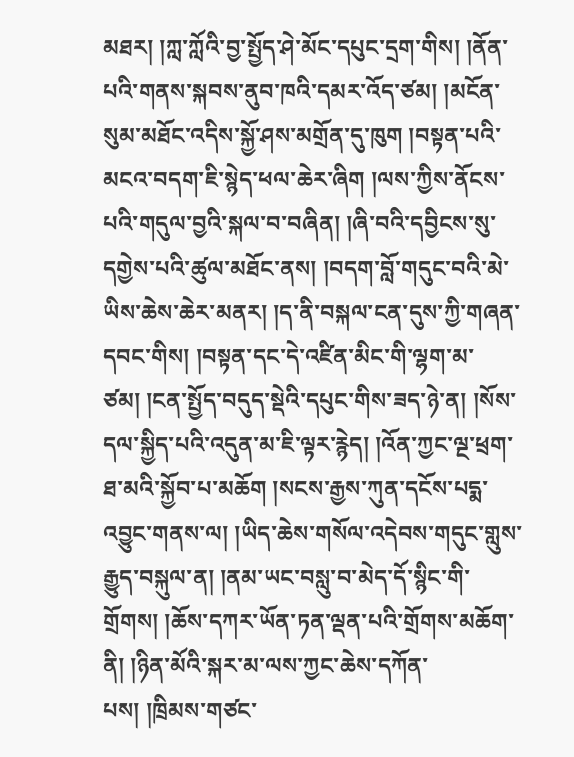མཐར། །ཀླ་ཀློའི་བྱ་སྤྱོད་ཤེ་མོང་དཔུང་དྲག་གིས། །ནོན་པའི་གནས་སྐབས་ནུབ་ཁའི་དམར་འོད་ཙམ། །མངོན་སུམ་མཐོང་འདིས་སྐྱོ་ཤས་མགྲོན་དུ་ཁུག །བསྟན་པའི་མངའ་བདག་ཇི་སྙེད་ཕལ་ཆེར་ཞིག །ལས་ཀྱིས་ནོངས་པའི་གདུལ་བྱའི་སྐལ་བ་བཞིན། །ཞི་བའི་དབྱིངས་སུ་དགྱེས་པའི་ཚུལ་མཐོང་ནས། །བདག་བློ་གདུང་བའི་མེ་ཡིས་ཆེས་ཆེར་མནར། །ད་ནི་བསྐལ་ངན་དུས་ཀྱི་གཞན་དབང་གིས། །བསྟན་དང་དེ་འཛིན་མིང་གི་ལྷག་མ་ཙམ། །ངན་སྤྱོད་བདུད་སྡེའི་དཔུང་གིས་ཟད་ཉེ་ན། །སོས་དལ་སྐྱིད་པའི་འདུན་མ་ཇི་ལྟར་རྙེད། །འོན་ཀྱང་ལྔ་ཕྲག་ཐ་མའི་སྐྱོབ་པ་མཆོག །སངས་རྒྱས་ཀུན་དངོས་པདྨ་འབྱུང་གནས་ལ། །ཡིད་ཆེས་གསོལ་འདེབས་གདུང་གླུས་རྒྱུད་བསྐུལ་ན། །ནམ་ཡང་བསླུ་བ་མེད་དོ་སྙིང་གི་གྲོགས། །ཆོས་དཀར་ཡོན་ཏན་ལྡན་པའི་གྲོགས་མཆོག་ནི། །ཉིན་མོའི་སྐར་མ་ལས་ཀྱང་ཆེས་དཀོན་པས། །ཁྲིམས་གཙང་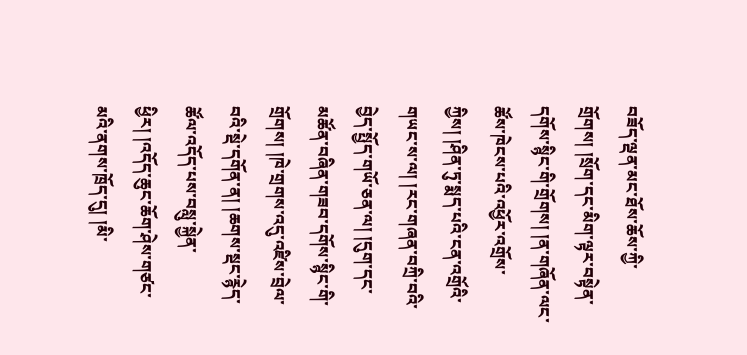བཟོད་ལྡན་མང་ཐོས་ཆོས་ཀྱི་གྲོགས། །སྲོག་དང་མིག་ལྟར་བསྟེན་དགོས་སྙིང་གི་གྲོགས། །ན་གཞོན་ལང་ཚོས་ཁེངས་པའི་འཕྱོར་འགྲོས་ཀྱིས། །ཤིན་ཏུ་སྨད་པའི་ངན་འགྲོའི་གཡང་ས་ལ། །རང་གཞན་བཀྲི་བའི་བྱེད་སྤྱོད་གཡོ་ཅན་ལ། །དུག་དང་མཚོན་བཞིན་གཟབ་དགོས་སྙིང་གི་གྲོགས། །ཁེ་གྲགས་འདུ་འཛིས་བྲེལ་བའི་སྡེ་དགོན་ན། །ཆགས་སྡང་རྙེད་ཚོལ་འདོད་པས་བསླུ་སྐྱེན་ཕྱིར། །འདོད་ཆུང་ཆོག་ཤེས་གཙང་མའི་ནགས་ཁྲོད་དུ། །མི་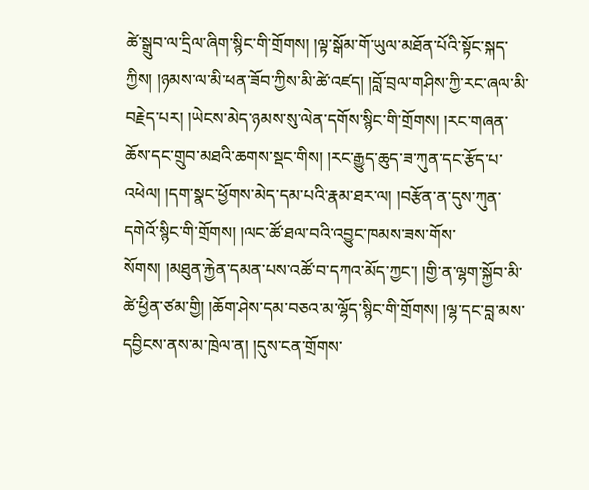ཚེ་སྒྲུབ་ལ་དྲིལ་ཞིག་སྙིང་གི་གྲོགས། །ལྟ་སྒོམ་གོ་ཡུལ་མཐོན་པོའི་སྟོང་སྐད་ཀྱིས། །ཉམས་ལ་མི་ཕན་ཟོབ་ཀྱིས་མི་ཚེ་འཛད། །བློ་བྲལ་གཤིས་ཀྱི་རང་ཞལ་མི་བརྗེད་པར། །ཡེངས་མེད་ཉམས་སུ་ལེན་དགོས་སྙིང་གི་གྲོགས། །རང་གཞན་ཆོས་དང་གྲུབ་མཐའི་ཆགས་སྡང་གིས། །རང་རྒྱུད་ཆུད་ཟ་ཀུན་དང་རྩོད་པ་འཕེལ། །དག་སྣང་ཕྱོགས་མེད་དམ་པའི་རྣམ་ཐར་ལ། །བརྩོན་ན་དུས་ཀུན་དགེའོ་སྙིང་གི་གྲོགས། །ལང་ཚོ་ཐལ་བའི་འབྱུང་ཁམས་ཟས་གོས་སོགས། །མཐུན་རྐྱེན་དམན་པས་འཚོ་བ་དཀའ་མོད་ཀྱང་། །གྱི་ན་ལྷག་སྐྱོབ་མི་ཚེ་ཕྱིན་ཙམ་གྱི། །ཆོག་ཤེས་དམ་བཅའ་མ་ལྷོད་སྙིང་གི་གྲོགས། །ལྷ་དང་བླ་མས་དབྱིངས་ནས་མ་ཁྲེལ་ན། །དུས་ངན་གྲོགས་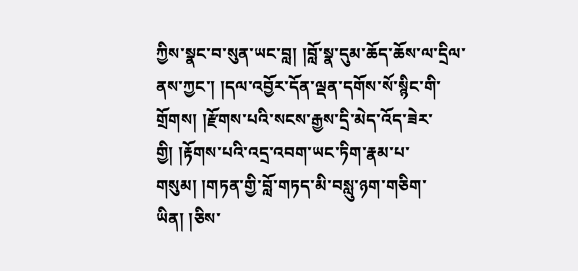ཀྱིས་སྣང་བ་སུན་ཡང་བླ། །བློ་སྣ་དུམ་ཆོད་ཆོས་ལ་དྲིལ་ནས་ཀྱང་། །དལ་འབྱོར་དོན་ལྡན་དགོས་སོ་སྙིང་གི་གྲོགས། །རྫོགས་པའི་སངས་རྒྱས་དྲི་མེད་འོད་ཟེར་གྱི། །རྟོགས་པའི་འདྲ་འབག་ཡང་ཏིག་རྣམ་པ་གསུམ། །གཏན་གྱི་བློ་གཏད་མི་བསླུ་ཉག་གཅིག་ཡིན། །ཅིས་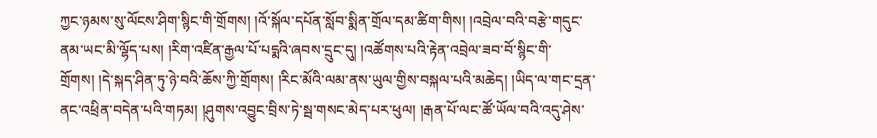ཀྱང་ཉམས་སུ་ལོངས་ཤིག་སྙིང་གི་གྲོགས། །འོ་སྐོལ་དཔོན་སློབ་སྨིན་གྲོལ་དམ་ཚིག་གིས། །འབྲེལ་བའི་བརྩེ་གདུང་ནམ་ཡང་མི་ལྷོད་པས། །རིག་འཛིན་རྒྱལ་པོ་པདྨའི་ཞབས་དྲུང་དུ། །འཚོགས་པའི་རྟེན་འབྲེལ་ཟབ་བོ་སྙིང་གི་གྲོགས། །དེ་སྐད་ཤིན་ཏུ་ཉེ་བའི་ཆོས་ཀྱི་གྲོགས། །རིང་མོའི་ལམ་ནས་ཡུལ་གྱིས་བསྐལ་པའི་མཆེད། །ཡིད་ལ་གང་དྲན་ནང་འཕྲིན་བདེན་པའི་གཏམ། །ཤུགས་འབྱུང་བྲིས་ཏེ་སྦ་གསང་མེད་པར་ཕུལ། །རྒན་པོ་ལང་ཚོ་ཡོལ་བའི་འདུ་ཤེས་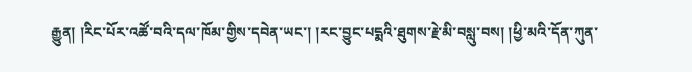རྒྱུན། །རིང་པོར་འཚོ་བའི་དལ་ཁོམ་གྱིས་དབེན་ཡང་། །རང་བྱུང་པདྨའི་ཐུགས་རྗེ་མི་བསླུ་བས། །ཕྱི་མའི་དོན་ཀུན་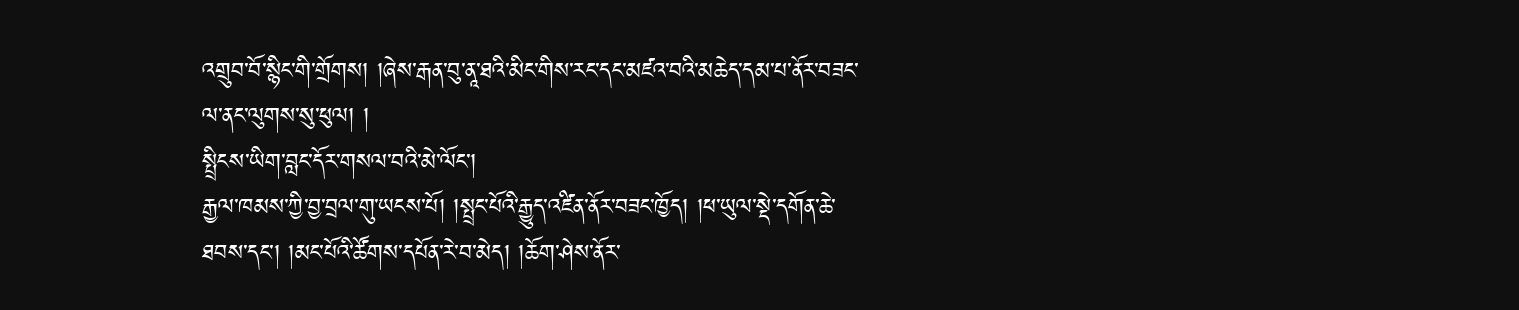འགྲུབ་བོ་སྙིང་གི་གྲོགས། །ཞེས་རྒན་བུ་ནཱ་ཐའི་མིང་གིས་རང་དང་མཛའ་བའི་མཆེད་དམ་པ་ནོར་བཟང་ལ་ནང་ལུགས་སུ་ཕུལ། །
སྤྲིངས་ཡིག་བླང་དོར་གསལ་བའི་མེ་ལོང་།
རྒྱལ་ཁམས་ཀྱི་བྱ་བྲལ་གུ་ཡངས་པོ། །སྤྲང་པོའི་རྒྱུད་འཛིན་ནོར་བཟང་ཁྱོད། །ཕ་ཡུལ་སྡེ་དགོན་ཆེ་ཐབས་དང་། །མང་པོའི་ཚོགས་དཔོན་རེ་བ་མེད། །ཆོག་ཤེས་ནོར་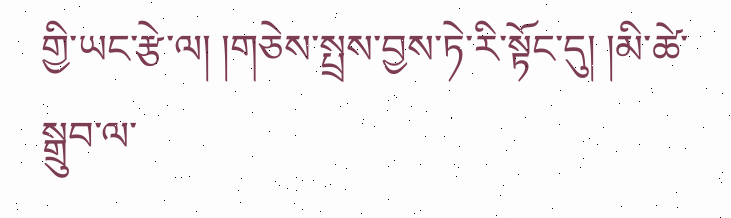གྱི་ཡང་རྩེ་ལ། །གཅེས་སྤྲས་བྱས་ཏེ་རི་སྟོང་དུ། །མི་ཚེ་སྒྲུབ་ལ་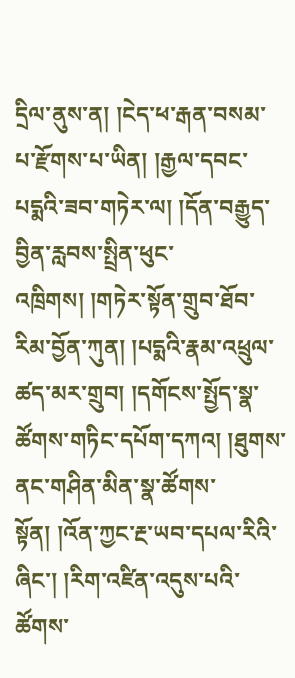དྲིལ་ནུས་ན། །ངེད་ཕ་རྒན་བསམ་པ་རྫོགས་པ་ཡིན། །རྒྱལ་དབང་པདྨའི་ཟབ་གཏེར་ལ། །དོན་བརྒྱུད་བྱིན་རླབས་སྤྲིན་ཕུང་འཁྲིགས། །གཏེར་སྟོན་གྲུབ་ཐོབ་རིམ་བྱོན་ཀུན། །པདྨའི་རྣམ་འཕྲུལ་ཚད་མར་གྲུབ། །དགོངས་སྤྱོད་སྣ་ཚོགས་གཏིང་དཔོག་དཀའ། །ཐུགས་ནང་གཤིན་མིན་སྣ་ཚོགས་སྟོན། །འོན་ཀྱང་རྔ་ཡབ་དཔལ་རིའི་ཞིང་། །རིག་འཛིན་འདུས་པའི་ཚོགས་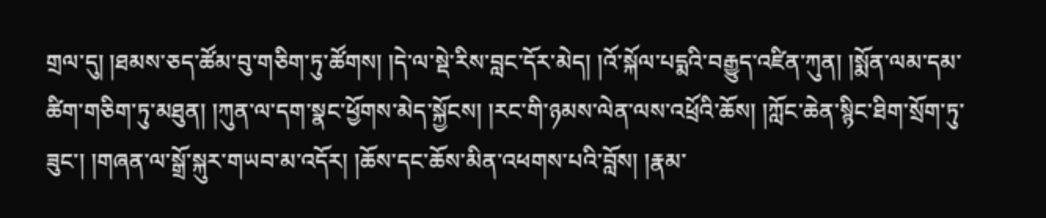གྲལ་དུ། །ཐམས་ཅད་ཚོམ་བུ་གཅིག་ཏུ་ཚོགས། །དེ་ལ་སྡེ་རིས་བླང་དོར་མེད། །འོ་སྐོལ་པདྨའི་བརྒྱུད་འཛིན་ཀུན། །སྨོན་ལམ་དམ་ཚིག་གཅིག་ཏུ་མཐུན། །ཀུན་ལ་དག་སྣང་ཕྱོགས་མེད་སྐྱོངས། །རང་གི་ཉམས་ལེན་ལས་འཕྲོའི་ཆོས། །ཀློང་ཆེན་སྙིང་ཐིག་སྲོག་ཏུ་ཟུང་། །གཞན་ལ་སྒྲོ་སྐུར་གཡབ་མ་འདོར། །ཆོས་དང་ཆོས་མིན་འཕགས་པའི་བློས། །རྣམ་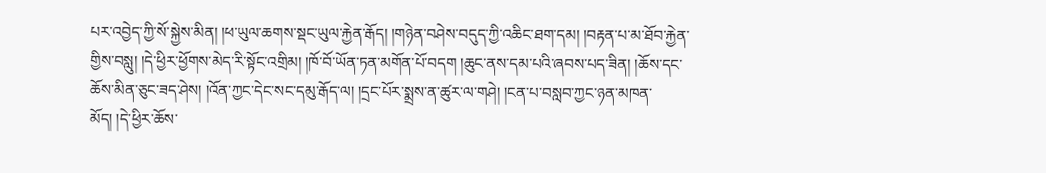པར་འབྱེད་ཀྱི་སོ་སྐྱེས་མིན། །ཕ་ཡུལ་ཆགས་སྡང་ཡུལ་རྐྱེན་རྒོད། །གཉེན་བཤེས་བདུད་ཀྱི་འཆིང་ཐག་དམ། །བརྟན་པ་མ་ཐོབ་རྐྱེན་གྱིས་བསླུ། །དེ་ཕྱིར་ཕྱོགས་མེད་རི་སྟོང་འགྲིམ། །ཁོ་བོ་ཡོན་ཏན་མགོན་པོ་བདག །ཆུང་ནས་དམ་པའི་ཞབས་པད་ཟིན། །ཆོས་དང་ཆོས་མིན་ཅུང་ཟད་ཤེས། །འོན་ཀྱང་དེང་སང་དམུ་རྒོད་ལ། །དྲང་པོར་སྨྲས་ན་ཚུར་ལ་གཤེ། །ངན་པ་བསླབ་ཀྱང་ཉན་མཁན་མོད། །དེ་ཕྱིར་ཆོས་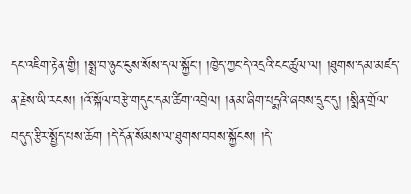དང་འཇིག་རྟེན་གྱི། །སྨྲ་བ་ཉུང་ངུས་སོས་དལ་སྐྱོང་། །ཁྱེད་ཀྱང་དེ་འདྲའི་ངང་ཚུལ་ལ། །ཐུགས་དམ་མཛད་ན་རྗེས་ཡི་རངས། །འོ་སྐོལ་བརྩེ་གདུང་དམ་ཚིག་འབྲེལ། །ནམ་ཞིག་པདྨའི་ཞབས་དྲུང་དུ། །སྨིན་གྲོལ་བདུད་རྩིར་སྤྱོད་པས་ཆོག །དེ་དོན་སོམས་ལ་ཐུགས་བབས་སྐྱོངས། །དེ་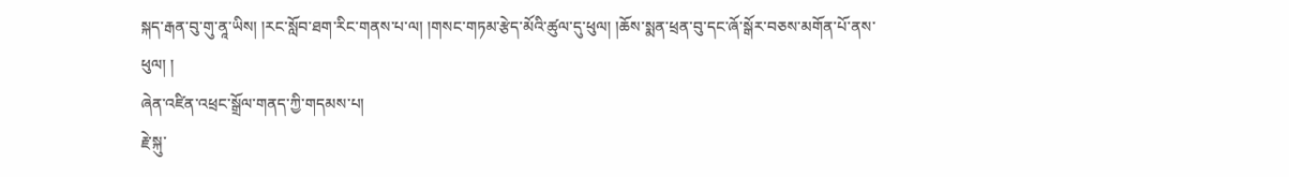སྐད་རྒན་བུ་གུ་ནཱ་ཡིས། །རང་སློབ་ཐག་རིང་གནས་པ་ལ། །གསང་གཏམ་རྩེད་མོའི་ཚུལ་དུ་ཕུལ། །ཆོས་སྨན་ཕྲན་བུ་དང་ཞོ་སྒོར་བཅས་མགོན་པོ་ནས་ཕུལ། །
ཞེན་འཛིན་འཕྲང་སྒྲོལ་གནད་ཀྱི་གདམས་པ།
རྗེ་སྐུ་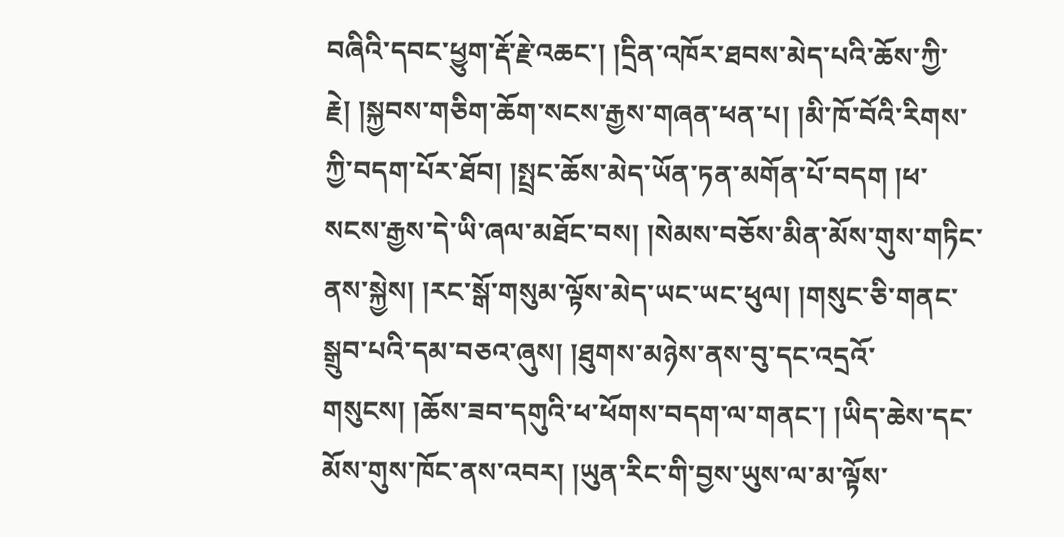བཞིའི་དབང་ཕྱུག་རྡོ་རྗེ་འཆང་། །དྲིན་འཁོར་ཐབས་མེད་པའི་ཆོས་ཀྱི་རྗེ། །སྐྱབས་གཅིག་ཆོག་སངས་རྒྱས་གཞན་ཕན་པ། །མི་ཁོ་བོའི་རིགས་ཀྱི་བདག་པོར་ཐོབ། །སྤྲང་ཆོས་མེད་ཡོན་ཏན་མགོན་པོ་བདག །ཕ་སངས་རྒྱས་དེ་ཡི་ཞལ་མཐོང་བས། །སེམས་བཅོས་མིན་མོས་གུས་གཏིང་ནས་སྐྱེས། །རང་སྒོ་གསུམ་ལྟོས་མེད་ཡང་ཡང་ཕུལ། །གསུང་ཅི་གནང་སྒྲུབ་པའི་དམ་བཅའ་ཞུས། །ཐུགས་མཉེས་ནས་བུ་དང་འདྲའོ་གསུངས། །ཆོས་ཟབ་དགུའི་ཕ་ཕོགས་བདག་ལ་གནང་། །ཡིད་ཆེས་དང་མོས་གུས་ཁོང་ནས་འབར། །ཡུན་རིང་གི་བྱས་ཡུས་ལ་མ་ལྟོས་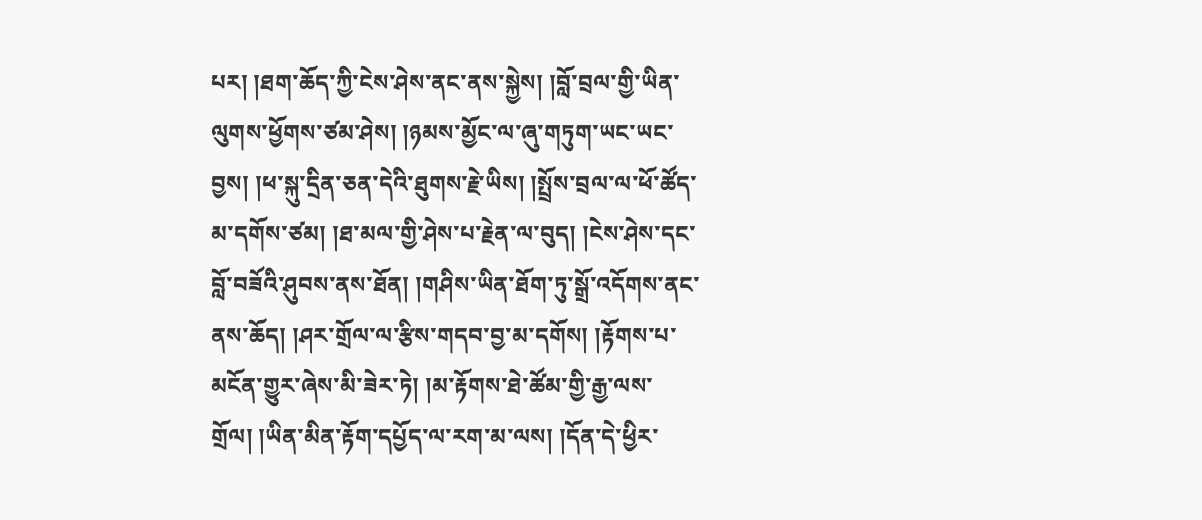པར། །ཐག་ཆོད་ཀྱི་ངེས་ཤེས་ནང་ནས་སྐྱེས། །བློ་བྲལ་གྱི་ཡིན་ལུགས་ཕྱོགས་ཙམ་ཤེས། །ཉམས་མྱོང་ལ་ཞུ་གཏུག་ཡང་ཡང་བྱས། །ཕ་སྐུ་དྲིན་ཅན་དེའི་ཐུགས་རྗེ་ཡིས། །སྤྲོས་བྲལ་ལ་ཕོ་ཚོད་མ་དགོས་ཙམ། །ཐ་མལ་གྱི་ཤེས་པ་རྗེན་ལ་བུད། །ངེས་ཤེས་དང་བློ་བཟོའི་ཤུབས་ནས་ཐོན། །གཤིས་ཡིན་ཐོག་ཏུ་སྒྲོ་འདོགས་ནང་ནས་ཆོད། །ཤར་གྲོལ་ལ་རྩིས་གདབ་བྱ་མ་དགོས། །རྟོགས་པ་མངོན་གྱུར་ཞེས་མི་ཟེར་ཏེ། །མ་རྟོགས་ཐེ་ཚོམ་གྱི་རྒྱ་ལས་གྲོལ། །ཡིན་མིན་རྟོག་དཔྱོད་ལ་རག་མ་ལས། །དོན་དེ་ཕྱིར་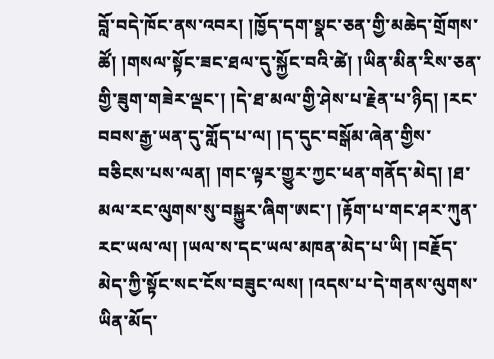བློ་བདེ་ཁོང་ནས་འབར། །ཁྱོད་དག་སྣང་ཅན་གྱི་མཆེད་གྲོགས་ཚོ། །གསལ་སྟོང་ཟང་ཐལ་དུ་སྐྱོང་བའི་ཚེ། །ཡིན་མིན་རིས་ཅན་གྱི་ཟུག་གཟེར་ལྡང་། །དེ་ཐ་མལ་གྱི་ཤེས་པ་རྗེན་པ་ཉིད། །རང་བབས་རྒྱ་ཡན་དུ་གློད་པ་ལ། །ད་དུང་བསྒོམ་ཞེན་གྱིས་བཅིངས་པས་ལན། །གང་ལྟར་གྱུར་ཀྱང་ཕན་གནོད་མེད། །ཐ་མལ་རང་ལུགས་སུ་བསྐྱུར་ཞིག་ཨང་། །རྟོག་པ་གང་ཤར་ཀུན་རང་ཡལ་ལ། །ཡལ་ས་དང་ཡལ་མཁན་མེད་པ་ཡི། །བརྗོད་མེད་ཀྱི་སྟོང་སང་ངོས་བཟུང་ལས། །འདས་པ་དེ་གནས་ལུགས་ཡིན་མོད་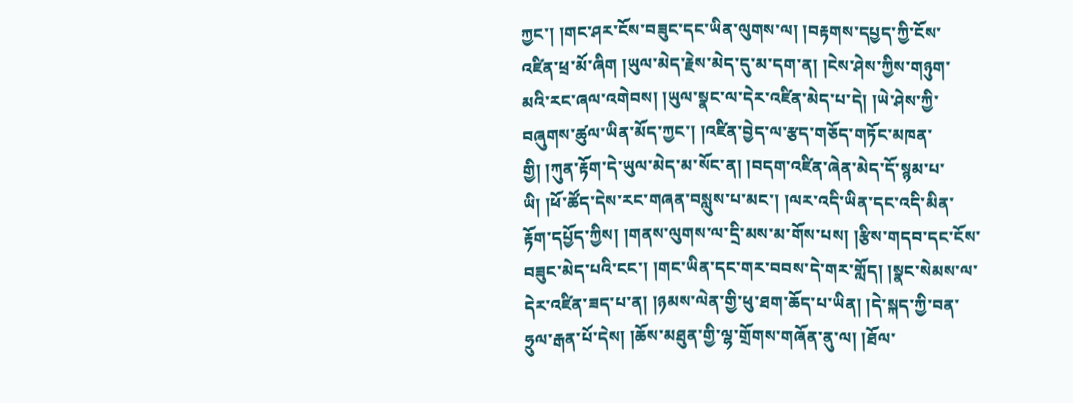ཀྱང་། །གང་ཤར་ངོས་བཟུང་དང་ཡིན་ལུགས་ལ། །བརྟགས་དཔྱད་ཀྱི་ངོས་འཛིན་ཕྲ་མོ་ཞིག །ཡུལ་མེད་རྗེས་མེད་དུ་མ་དག་ན། །ངེས་ཤེས་ཀྱིས་གཉུག་མའི་རང་ཞལ་འགེབས། །ཡུལ་སྣང་ལ་དེར་འཛིན་མེད་པ་དེ། །ཡེ་ཤེས་ཀྱི་བཞུགས་ཚུལ་ཡིན་མོད་ཀྱང་། །འཛིན་བྱེད་ལ་རྩད་གཅོད་གཏོང་མཁན་གྱི། །ཀུན་རྟོག་དེ་ཡུལ་མེད་མ་སོང་ན། །བདག་འཛིན་ཞེན་མེད་དོ་སྙམ་པ་ཡི། །ཕོ་ཚོད་དེས་རང་གཞན་བསླུས་པ་མང་། །ལར་འདི་ཡིན་དང་འདི་མིན་རྟོག་དཔྱོད་ཀྱིས། །གནས་ལུགས་ལ་དྲི་མས་མ་གོས་པས། །རྩིས་གདབ་དང་ངོས་བཟུང་མེད་པའི་ངང་། །གང་ཡིན་དང་གར་བབས་དེ་གར་གློད། །སྣང་སེམས་ལ་དེར་འཛིན་ཟད་པ་ན། །ཉམས་ལེན་གྱི་ཕུ་ཐག་ཆོད་པ་ཡིན། །དེ་སྐད་ཀྱི་བན་ཧྲུལ་རྒན་པོ་དེས། །ཆོས་མཐུན་གྱི་ལྷ་གྲོགས་གཞོན་ནུ་ལ། །ཐོལ་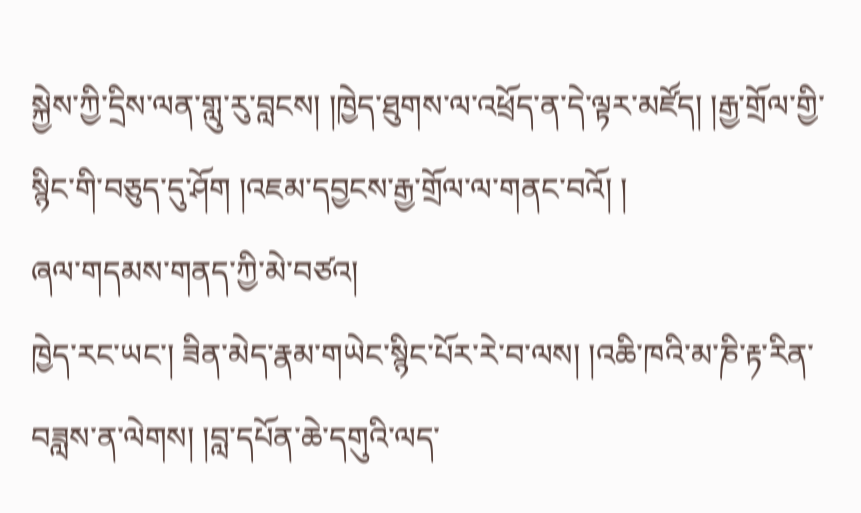སྐྱེས་ཀྱི་དྲིས་ལན་གླུ་རུ་བླངས། །ཁྱེད་ཐུགས་ལ་འཕྲོད་ན་དེ་ལྟར་མཛོད། །རྒྱ་གྲོལ་གྱི་སྙིང་གི་བཅུད་དུ་ཤོག །འཇམ་དབྱངས་རྒྱ་གྲོལ་ལ་གནང་བའོ། །
ཞལ་གདམས་གནད་ཀྱི་མེ་བཙའ།
ཁྱེད་རང་ཡང་། ཟིན་མེད་རྣམ་གཡེང་སྙིང་པོར་རེ་བ་ལས། །འཆི་ཁའི་མ་ཎི་རྟ་རིན་བཟླས་ན་ལེགས། །བླ་དཔོན་ཆེ་དགུའི་ལད་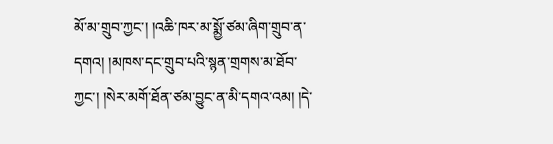མོ་མ་གྲུབ་ཀྱང་། །འཆི་ཁར་མ་སྨྱོ་ཙམ་ཞིག་གྲུབ་ན་དགའ། །མཁས་དང་གྲུབ་པའི་སྙན་གྲགས་མ་ཐོབ་ཀྱང་། །སེར་མགོ་ཐོན་ཙམ་བྱུང་ན་མི་དགའ་འམ། །དེ་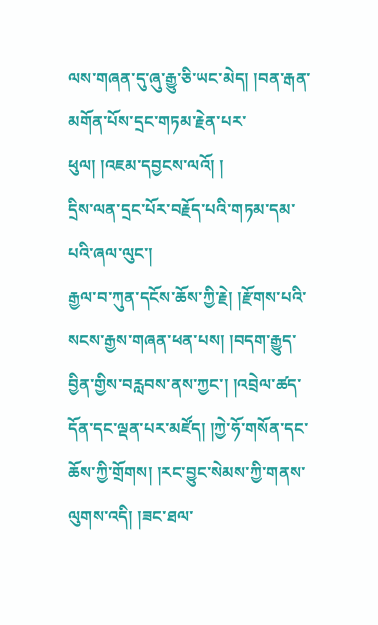ལས་གཞན་དུ་ཞུ་རྒྱུ་ཅི་ཡང་མེད། །བན་རྒན་མགོན་པོས་དྲང་གཏམ་རྗེན་པར་ཕུལ། །འཇམ་དབྱངས་ལའོ། །
དྲིས་ལན་དྲང་པོར་བརྗོད་པའི་གཏམ་དམ་པའི་ཞལ་ལུང་།
རྒྱལ་བ་ཀུན་དངོས་ཆོས་ཀྱི་རྗེ། །རྫོགས་པའི་སངས་རྒྱས་གཞན་ཕན་པས། །བདག་རྒྱུད་བྱིན་གྱིས་བརླབས་ནས་ཀྱང་། །འབྲེལ་ཚད་དོན་དང་ལྡན་པར་མཛོད། །ཀྱེ་ཧོ་གསོན་དང་ཆོས་ཀྱི་གྲོགས། །རང་བྱུང་སེམས་ཀྱི་གནས་ལུགས་འདི། །ཟང་ཐལ་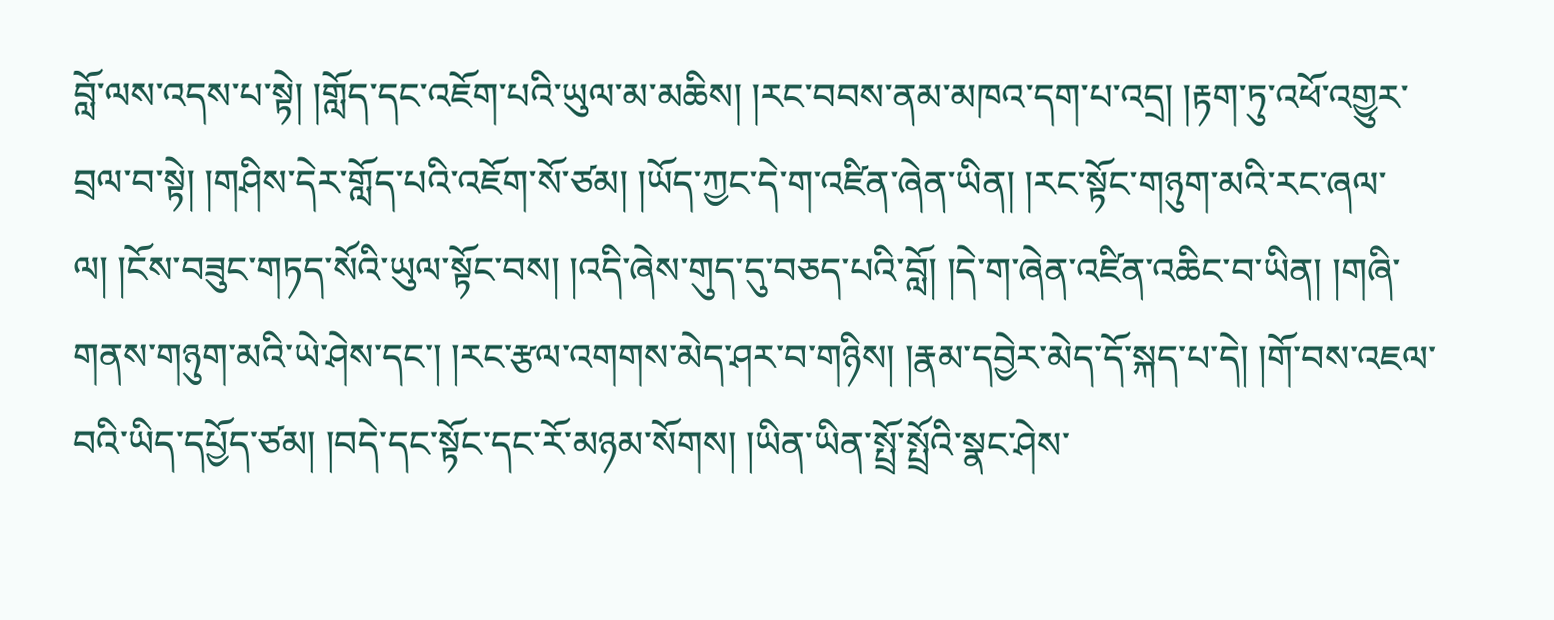བློ་ལས་འདས་པ་སྟེ། །གློད་དང་འཇོག་པའི་ཡུལ་མ་མཆིས། །རང་བབས་ནམ་མཁའ་དག་པ་འདྲ། །རྟག་ཏུ་འཕོ་འགྱུར་བྲལ་བ་སྟེ། །གཤིས་དེར་གློད་པའི་འཇོག་སོ་ཙམ། །ཡོད་ཀྱང་དེ་ག་འཛིན་ཞེན་ཡིན། །རང་སྟོང་གཉུག་མའི་རང་ཞལ་ལ། །ངོས་བཟུང་གཏད་སོའི་ཡུལ་སྟོང་བས། །འདི་ཞེས་གུད་དུ་བཅད་པའི་བློ། །དེ་ག་ཞེན་འཛིན་འཆིང་བ་ཡིན། །གཞི་གནས་གཉུག་མའི་ཡེ་ཤེས་དང་། །རང་རྩལ་འགགས་མེད་ཤར་བ་གཉིས། །རྣམ་དབྱེར་མེད་དོ་སྐད་པ་དེ། །གོ་བས་འཇལ་བའི་ཡིད་དཔྱོད་ཙམ། །བདེ་དང་སྟོང་དང་རོ་མཉམ་སོགས། །ཡིན་ཡིན་སྤྲོ་སྤྲོའི་སྣང་ཤེས་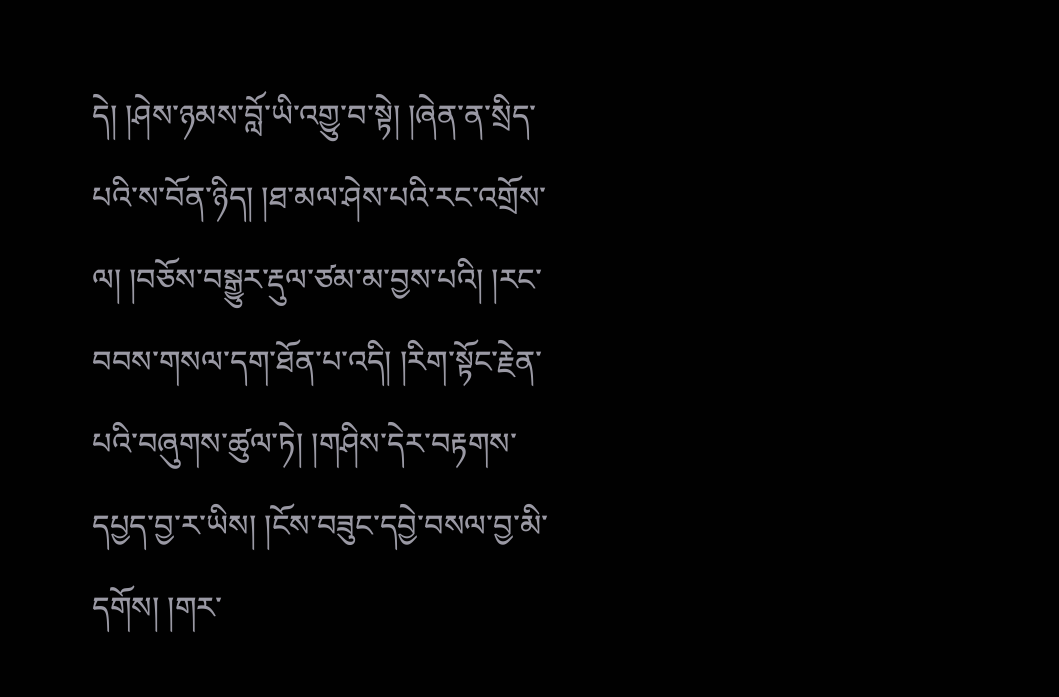དེ། །ཤེས་ཉམས་བློ་ཡི་འགྱུ་བ་སྟེ། །ཞེན་ན་སྲིད་པའི་ས་བོན་ཉིད། །ཐ་མལ་ཤེས་པའི་རང་འགྲོས་ལ། །བཅོས་བསྒྱུར་རྡུལ་ཙམ་མ་བྱས་པའི། །རང་བབས་གསལ་དག་ཐོན་པ་འདི། །རིག་སྟོང་རྗེན་པའི་བཞུགས་ཚུལ་ཏེ། །གཤིས་དེར་བརྟགས་དཔྱད་བྱ་ར་ཡིས། །ངོས་བཟུང་དབྱེ་བསལ་བྱ་མི་དགོས། །གར་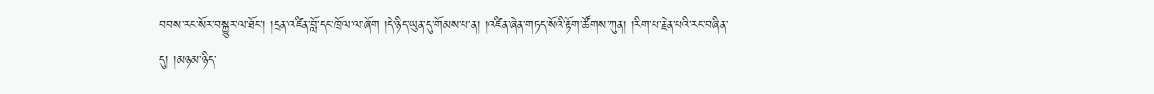བབས་རང་སོར་བསྐྱུར་ལ་ཐོང་། །དྲན་འཛིན་བློ་དང་ཁྲོལ་ལ་ཞོག །དེ་ཉིད་ཡུན་དུ་གོམས་པ་ན། །འཛིན་ཞེན་གཏད་སོའི་རྟོག་ཚོགས་ཀུན། །རིག་པ་རྗེན་པའི་རང་བཞིན་དུ། །མཉམ་ཉིད་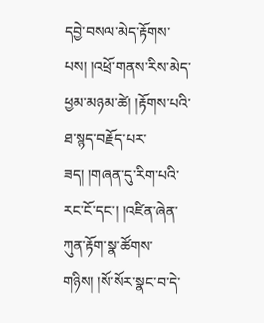དབྱེ་བསལ་མེད་རྟོགས་པས། །འཕྲོ་གནས་རིས་མེད་ཕྱམ་མཉམ་ཚེ། །རྟོགས་པའི་ཐ་སྙད་བརྗོད་པར་ཟད། །གཞན་དུ་རིག་པའི་རང་ངོ་དང་། །འཛིན་ཞེན་ཀུན་རྟོག་སྣ་ཚོགས་གཉིས། །སོ་སོར་སྣང་བ་དེ་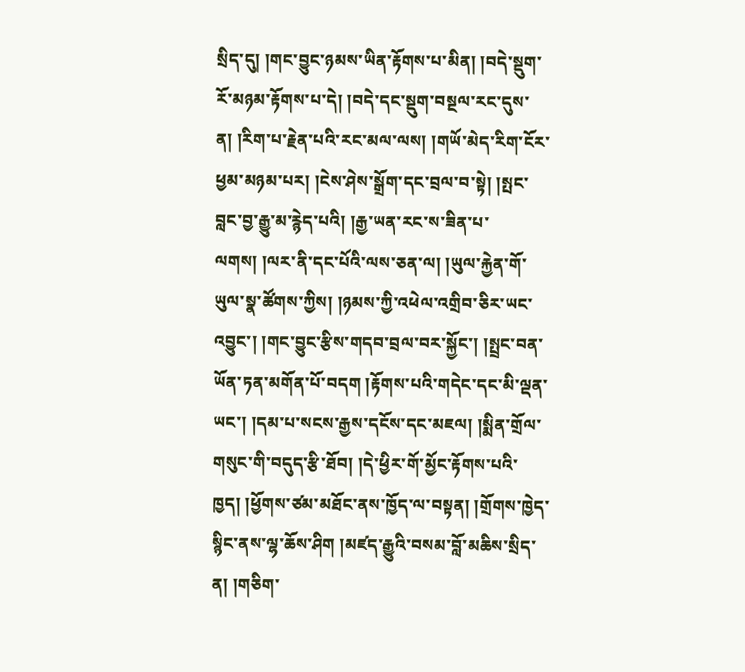སྲིད་དུ། །གང་བྱུང་ཉམས་ཡིན་རྟོགས་པ་མིན། །བདེ་སྡུག་རོ་མཉམ་རྟོགས་པ་དེ། །བདེ་དང་སྡུག་བསྔལ་རང་དུས་ན། །རིག་པ་རྗེན་པའི་རང་མལ་ལས། །གཡོ་མེད་རིག་ངོར་ཕྱམ་མཉམ་པར། །ངེས་ཤེས་སྒྲོག་དང་བྲལ་བ་སྟེ། །སྤང་བླང་བྱ་རྒྱུ་མ་རྙེད་པའི། །རྒྱ་ཡན་རང་ས་ཟིན་པ་ལགས། །ལར་ནི་དང་པོའི་ལས་ཅན་ལ། །ཡུལ་རྐྱེན་གོ་ཡུལ་སྣ་ཚོགས་ཀྱིས། །ཉམས་ཀྱི་འཕེལ་འགྲིབ་ཅིར་ཡང་འབྱུང་། །གང་བྱུང་རྩིས་གདབ་བྲལ་བར་སྐྱོང་། །སྤྲང་བན་ཡོན་ཏན་མགོན་པོ་བདག །རྟོགས་པའི་གདེང་དང་མི་ལྡན་ཡང་། །དམ་པ་སངས་རྒྱས་དངོས་དང་མཇལ། །སྨིན་གྲོལ་གསུང་གི་བདུད་རྩི་ཐོབ། །དེ་ཕྱིར་གོ་མྱོང་རྟོགས་པའི་ཁྱད། །ཕྱོགས་ཙམ་མཐོང་ནས་ཁྱོད་ལ་བསྟན། །གྲོགས་ཁྱེད་སྙིང་ནས་ལྷ་ཆོས་ཤིག །མཛད་རྒྱུའི་བསམ་བློ་མཆིས་སྲིད་ན། །གཅིག་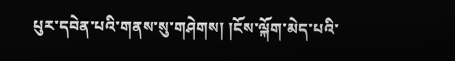པུར་དབེན་པའི་གནས་སུ་གཤེགས། །ངོས་ལྐོག་མེད་པའི་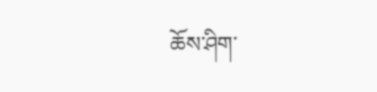ཆོས་ཤིག་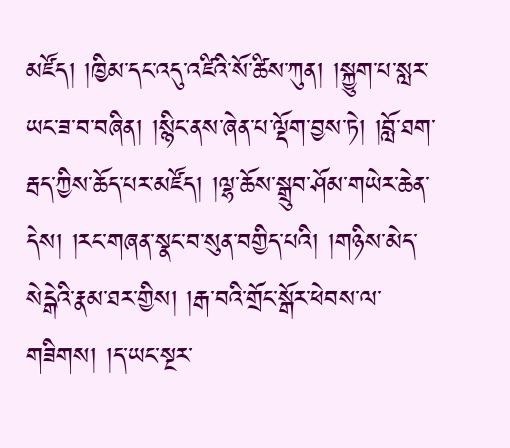མཛོད། །ཁྱིམ་དང་འདུ་འཛིའི་སོ་ཚིས་ཀུན། །སྐྱུག་པ་སླར་ཡང་ཟ་བ་བཞིན། །སྙིང་ནས་ཞེན་པ་ལྡོག་བྱས་ཏེ། །བློ་ཐག་རྦད་ཀྱིས་ཆོད་པར་མཛོད། །ལྷ་ཆོས་སྒྲུབ་ཤོམ་གཡེར་ཆེན་དེས། །རང་གཞན་སྣང་བ་སུན་བགྱིད་པའི། །གཉིས་མེད་སེདྒེའི་རྣམ་ཐར་གྱིས། །རྒ་བའི་གྲོང་སྒོར་ཕེབས་ལ་གཟིགས། །ད་ཡང་སྔར་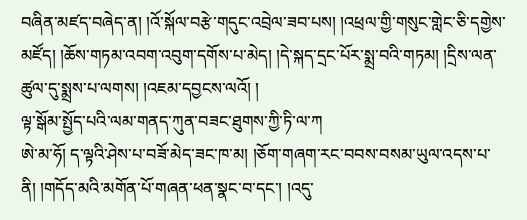བཞིན་མཛད་བཞེད་ན། །འོ་སྐོལ་བརྩེ་གདུང་འབྲེལ་ཟབ་པས། །འཕྲལ་གྱི་གསུང་གླེང་ཅི་དགྱེས་མཛོད། །ཆོས་གཏམ་འབག་འབུག་དགོས་པ་མེད། །དེ་སྐད་དྲང་པོར་སྨྲ་བའི་གཏམ། །དྲིས་ལན་ཚུལ་དུ་སྨྲས་པ་ལགས། །འཇམ་དབྱངས་ལའོ། །
ལྟ་སྒོམ་སྤྱོད་པའི་ལམ་གནད་ཀུན་བཟང་ཐུགས་ཀྱི་ཏི་ལ་ཀ
ཨེ་མ་ཧོ། ད་ལྟའི་ཤེས་པ་བཟོ་མེད་ཟང་ཁ་མ། །ཅོག་གཞག་རང་བབས་བསམ་ཡུལ་འདས་པ་ནི། །གདོད་མའི་མགོན་པོ་གཞན་ཕན་སྣང་བ་དང་། །འདུ་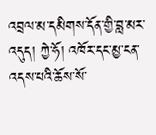འབྲལ་མ་དམིགས་དོན་གྱི་བླ་མར་འདུད། ཀྱེ་ཧོ། འཁོར་དང་མྱ་ངན་འདས་པའི་ཆོས་སོ་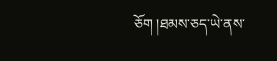ཅོག །ཐམས་ཅད་ཡེ་ནས་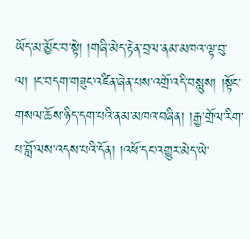ཡོད་མ་མྱོང་བ་སྟེ། །གཞི་མེད་རྟེན་བྲལ་ནམ་མཁའ་ལྟ་བུ་ལ། །ང་བདག་གཟུང་འཛིན་ཞེན་པས་འགྲོ་འདི་བསླུས། །སྟོང་གསལ་ཆོས་ཉིད་དག་པའི་ནམ་མཁའ་བཞིན། །རྒྱ་གྲོལ་རིག་པ་བློ་ལས་འདས་པའི་དོན། །འཕོ་དང་འགྱུར་མེད་ཡེ་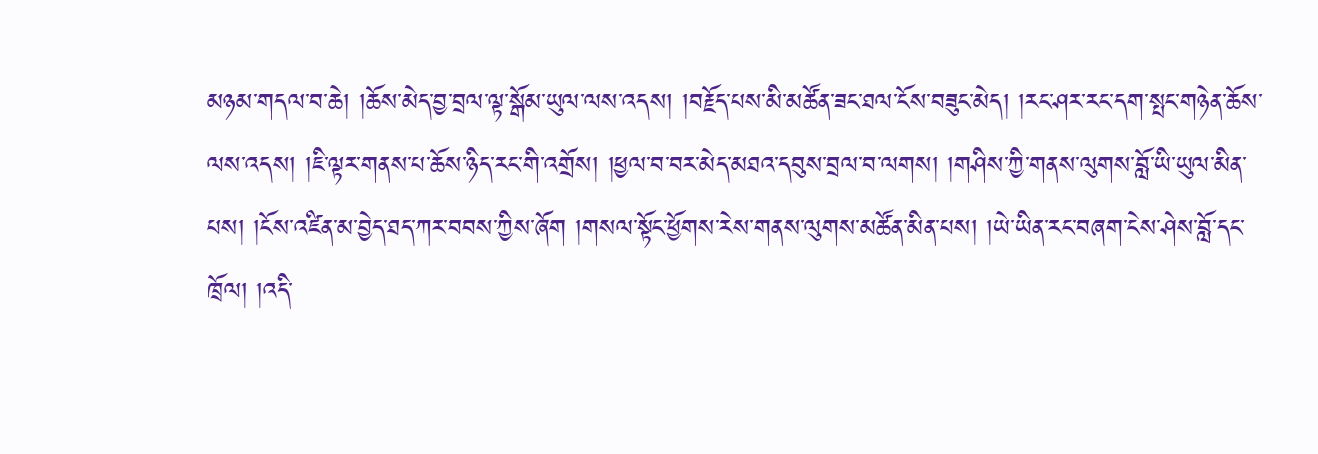མཉམ་གདལ་བ་ཆེ། །ཆོས་མེད་བྱ་བྲལ་ལྟ་སྒོམ་ཡུལ་ལས་འདས། །བརྗོད་པས་མི་མཚོན་ཟང་ཐལ་ངོས་བཟུང་མེད། །རང་ཤར་རང་དག་སྤང་གཉེན་ཆོས་ལས་འདས། །ཇི་ལྟར་གནས་པ་ཆོས་ཉིད་རང་གི་འགྲོས། །ཕྱལ་བ་བར་མེད་མཐའ་དབུས་བྲལ་བ་ལགས། །གཤིས་ཀྱི་གནས་ལུགས་བློ་ཡི་ཡུལ་མིན་པས། །ངོས་འཛིན་མ་བྱེད་ཐད་ཀར་བབས་ཀྱིས་ཞོག །གསལ་སྟོང་ཕྱོགས་རེས་གནས་ལུགས་མཚོན་མིན་པས། །ཡེ་ཡིན་རང་བཞག་ངེས་ཤེས་བློ་དང་ཁྲོལ། །འདི་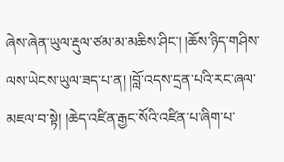ཞེས་ཞེན་ཡུལ་རྡུལ་ཙམ་མ་མཆིས་ཤིང་། །ཆོས་ཉིད་གཤིས་ལས་ཡེངས་ཡུལ་ཟད་པ་ན། །བློ་འདས་དྲན་པའི་རང་ཞལ་མཇལ་བ་སྟེ། །ཆེད་འཛིན་རྒྱང་སོའི་འཛིན་པ་ཞིག་པ་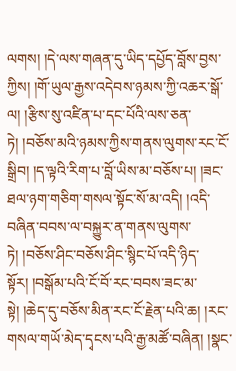ལགས། །དེ་ལས་གཞན་དུ་ཡིད་དཔྱོད་བློས་བྱས་ཀྱིས། །གོ་ཡུལ་རྒྱས་འདེབས་ཉམས་ཀྱི་འཆར་སྒོ་ལ། །རྩིས་སུ་འཛིན་པ་དང་པོའི་ལས་ཅན་ཏེ། །བཅོས་མའི་ཉམས་ཀྱིས་གནས་ལུགས་རང་ངོ་སྒྲིབ། །ད་ལྟའི་རིག་པ་བློ་ཡིས་མ་བཅོས་པ། །ཟང་ཐལ་ཉག་གཅིག་གསལ་སྟོང་སོ་མ་འདི། །འདི་བཞིན་བབས་ལ་བསྐྱུར་ན་གནས་ལུགས་ཏེ། །བཅོས་ཤིང་བཅོས་ཤིང་སྙིང་པོ་འདི་ཉིད་སྟོར། །བསྒོམ་པའི་ངོ་བོ་རང་བབས་ཟང་མ་སྟེ། །ཆེད་དུ་བཅོས་མིན་རང་ངོ་རྗེན་པའི་ཆ། །རང་གསལ་གཡོ་མེད་དྭངས་པའི་རྒྱ་མཚོ་བཞིན། །སྣང་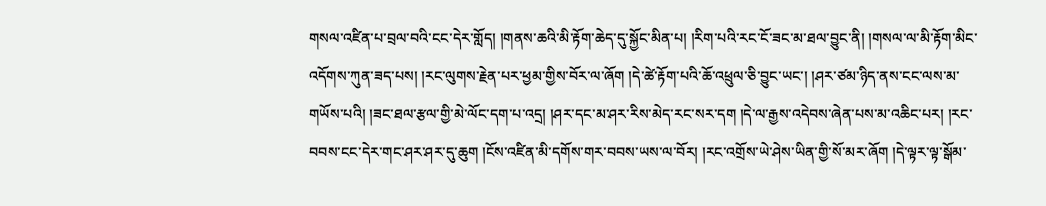གསལ་འཛིན་པ་བྲལ་བའི་ངང་དེར་གློད། །གནས་ཆའི་མི་རྟོག་ཆེད་དུ་སྐྱོང་མིན་པ། །རིག་པའི་རང་ངོ་ཟང་མ་ཐལ་བྱུང་ནི། །གསལ་ལ་མི་རྟོག་མིང་འདོགས་ཀུན་ཟད་པས། །རང་ལུགས་རྗེན་པར་ཕྱམ་གྱིས་བོར་ལ་ཞོག །དེ་ཚེ་རྟོག་པའི་ཆོ་འཕྲུལ་ཅི་བྱུང་ཡང་། །ཤར་ཙམ་ཉིད་ནས་ངང་ལས་མ་གཡོས་པའི། །ཟང་ཐལ་རྩལ་གྱི་མེ་ལོང་དག་པ་འདྲ། །ཤར་དང་མ་ཤར་རིས་མེད་རང་སར་དག །དེ་ལ་རྒྱས་འདེབས་ཞེན་པས་མ་འཆིང་པར། །རང་བབས་ངང་དེར་གང་ཤར་ཤར་དུ་ཆུག །ངོས་འཛིན་མི་དགོས་གར་བབས་ཡས་ལ་བོར། །རང་འགྲོས་ཡེ་ཤེས་ཡིན་གྱི་སོ་མར་ཞོག །དེ་ལྟར་ལྟ་སྒོམ་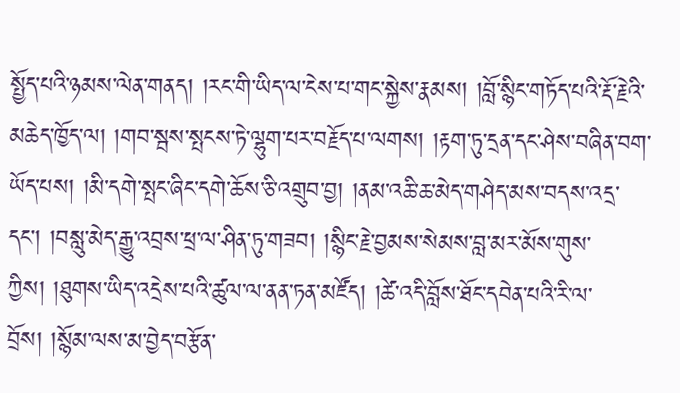སྤྱོད་པའི་ཉམས་ལེན་གནད། །རང་གི་ཡིད་ལ་ངེས་པ་གང་སྐྱེས་རྣམས། །བློ་སྙིང་གཏོད་པའི་རྡོ་རྗེའི་མཆེད་ཁྱོད་ལ། །གབ་སྦས་སྤངས་ཏེ་ལྷུག་པར་བརྗོད་པ་ལགས། །རྟག་ཏུ་དྲན་དང་ཤེས་བཞིན་བག་ཡོད་པས། །མི་དགེ་སྤང་ཞིང་དགེ་ཆོས་ཅི་འགྲུབ་བྱ། །ནམ་འཆི་ཆ་མེད་གཤེད་མས་བདས་འདྲ་དང་། །བསླུ་མེད་རྒྱུ་འབྲས་ཕྲ་ལ་ཤིན་ཏུ་གཟབ། །སྙིང་རྗེ་བྱམས་སེམས་བླ་མར་མོས་གུས་ཀྱིས། །ཐུགས་ཡིད་འདྲེས་པའི་ཚུལ་ལ་ནན་ཏན་མཛོད། །ཚེ་འདི་བློས་ཐོང་དབེན་པའི་རི་ལ་བྲོས། །སྙོམ་ལས་མ་བྱེད་བརྩོན་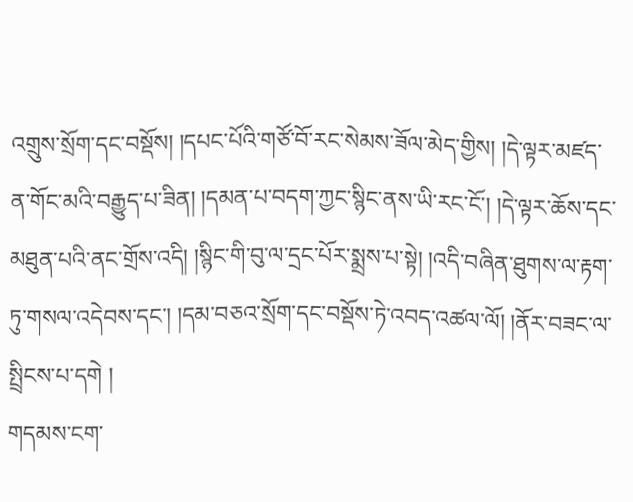འགྲུས་སྲོག་དང་བསྡོས། །དཔང་པོའི་གཙོ་བོ་རང་སེམས་ཟོལ་མེད་གྱིས། །དེ་ལྟར་མཛད་ན་གོང་མའི་བརྒྱུད་པ་ཟིན། །དམན་པ་བདག་ཀྱང་སྙིང་ནས་ཡི་རང་ངོ་། །དེ་ལྟར་ཆོས་དང་མཐུན་པའི་ནང་གྲོས་འདི། །སྙིང་གི་བུ་ལ་དྲང་པོར་སྨྲས་པ་སྟེ། །འདི་བཞིན་ཐུགས་ལ་རྟག་ཏུ་གསལ་འདེབས་དང་། །དམ་བཅའ་སྲོག་དང་བསྡོས་ཏེ་འབད་འཚལ་ལོ། །ནོར་བཟང་ལ་སྤྲིངས་པ་དགེ །
གདམས་ངག་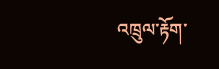འཁྲུལ་རྟོག་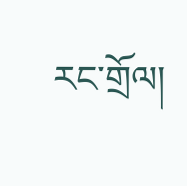རང་གྲོལ།